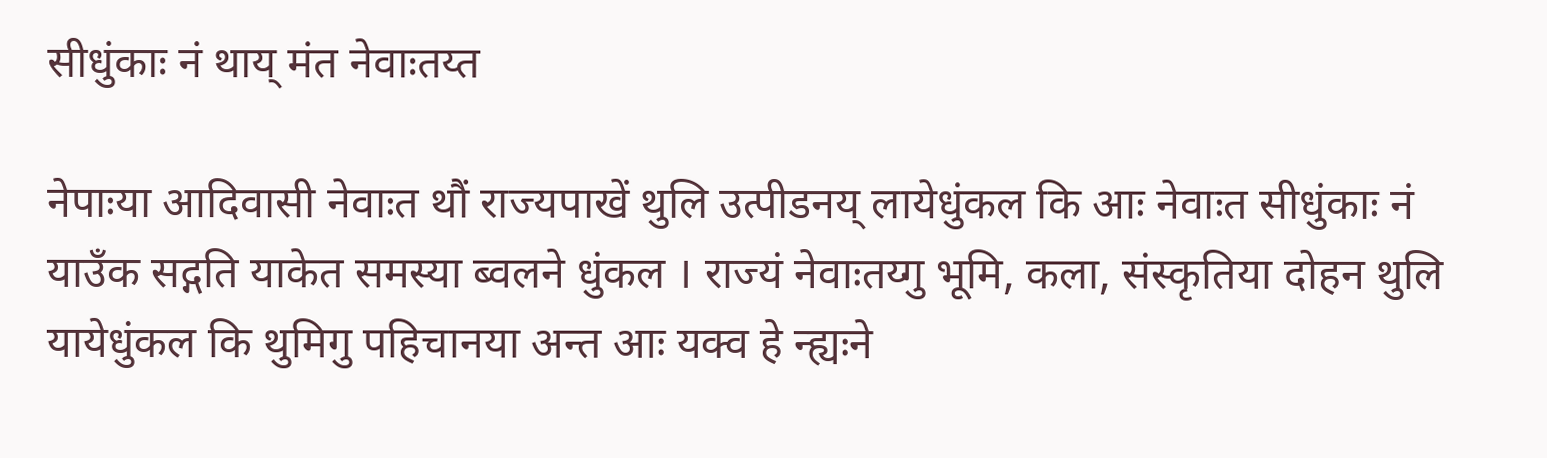सीधुंकाः नं थाय् मंत नेवाःतय्त

नेपाःया आदिवासी नेवाःत थौं राज्यपाखें थुलि उत्पीडनय् लायेधुंकल कि आः नेवाःत सीधुंकाः नं याउँक सद्गति याकेत समस्या ब्वलने धुंकल । राज्यं नेवाःतय्गु भूमि, कला, संस्कृतिया दोहन थुलि यायेधुंकल कि थुमिगु पहिचानया अन्त आः यक्व हे न्ह्यःने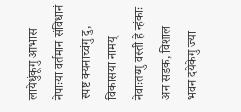लायेधुंकूगु आभास नेपाःया वर्तमान संविधानं स्पष्ट क्यनाच्वंगु दु, विकासया नामय् नेवाःतय्गु वस्ती हे न्हंकाः अन सडक, विशाल भवन दयेकेगु ज्या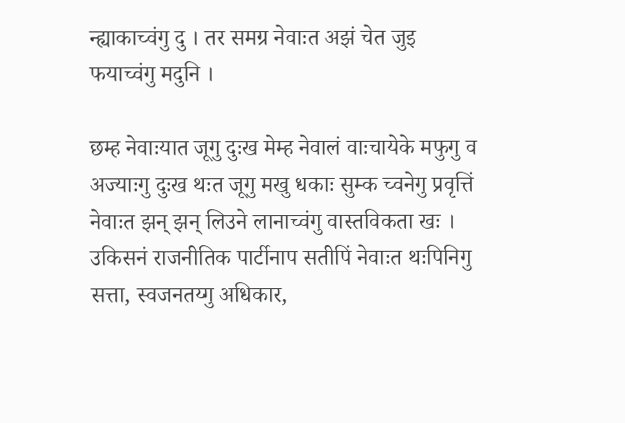न्ह्याकाच्वंगु दु । तर समग्र नेवाःत अझं चेत जुइ फयाच्वंगु मदुनि ।

छम्ह नेवाःयात जूगु दुःख मेम्ह नेवालं वाःचायेके मफुगु व अज्याःगु दुःख थःत जूगु मखु धकाः सुम्क च्वनेगु प्रवृत्तिं नेवाःत झन् झन् लिउने लानाच्वंगु वास्तविकता खः । उकिसनं राजनीतिक पार्टीनाप सतीपिं नेवाःत थःपिनिगु सत्ता, स्वजनतय्गु अधिकार,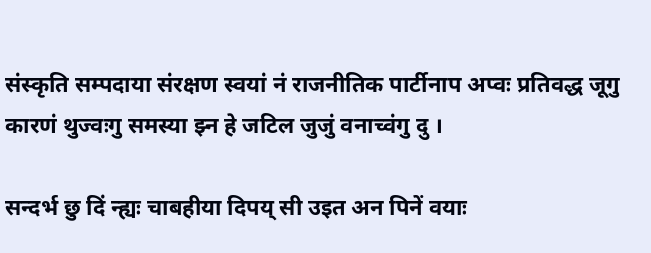संस्कृति सम्पदाया संरक्षण स्वयां नं राजनीतिक पार्टीनाप अप्वः प्रतिवद्ध जूगु कारणं थुज्वःगु समस्या झ्न हे जटिल जुजुं वनाच्वंगु दु ।

सन्दर्भ छु दिं न्ह्यः चाबहीया दिपय् सी उइत अन पिनें वयाः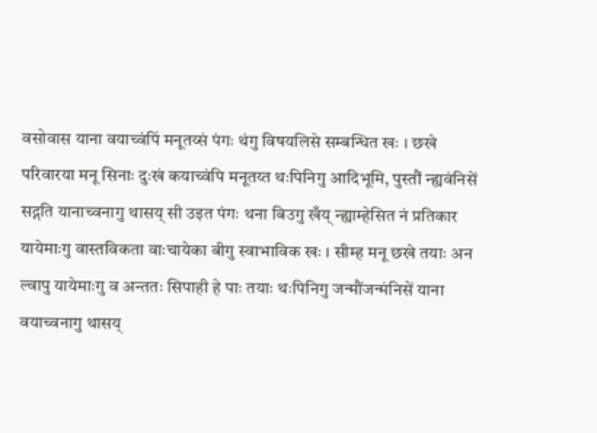वसोवास याना वयाच्वंपिं मनूतय्सं पंगः थंगु विषयलिसे सम्बन्धित खः । छखे परिवारया मनू सिनाः दुःखं कयाच्वंपि मनूतय्त थःपिनिगु आदिभूमि, पुस्तौं न्ह्यवंनिसें सद्गति यानाच्वनागु थासय् सी उइत पंगः थना बिउगु खँय् न्ह्याम्हेसित नं प्रतिकार यायेमाःगु वास्तविकता वाःचायेका बीगु स्वाभाविक खः । सीम्ह मनू छखे तयाः अन ल्वापु यायेमाःगु व अन्ततः सिपाही हे पाः तयाः थःपिनिगु जन्मौंजन्मंनिसें याना वयाच्वनागु थासय्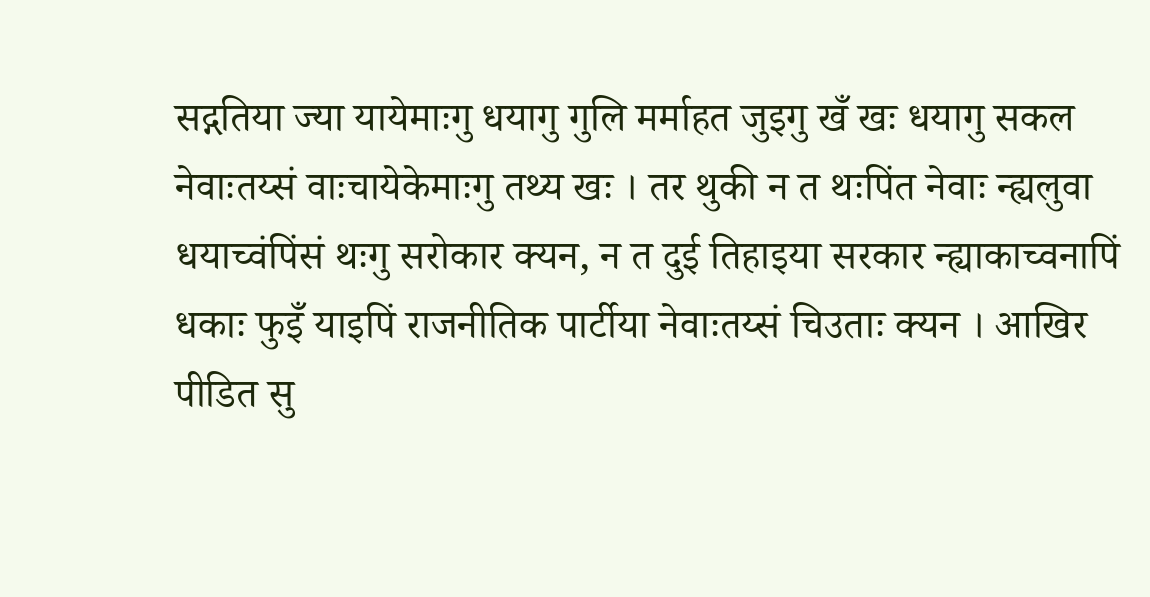सद्गतिया ज्या यायेमाःगु धयागु गुलि मर्माहत जुइगु खँ खः धयागु सकल नेवाःतय्सं वाःचायेकेमाःगु तथ्य खः । तर थुकी न त थःपिंत नेवाः न्ह्यलुवा धयाच्वंपिंसं थःगु सरोकार क्यन, न त दुई तिहाइया सरकार न्ह्याकाच्वनापिं धकाः फुइँ याइपिं राजनीतिक पार्टीया नेवाःतय्सं चिउताः क्यन । आखिर पीडित सु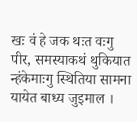खः वं हे जक थःत वःगु पीर, समस्याकथं थुकियात न्हंकेमाःगु स्थितिया सामना यायेत बाध्य जुइमाल ।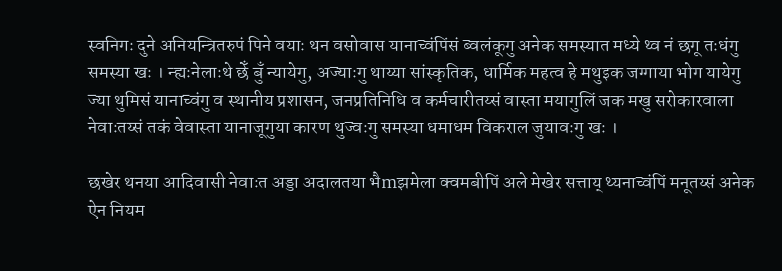स्वनिगः दुने अनियन्त्रितरुपं पिने वयाः थन वसोवास यानाच्वंपिंसं ब्वलंकूगु अनेक समस्यात मध्ये थ्व नं छगू तःधंगु समस्या खः । न्ह्यःनेलाःथे छेँ बुँ न्यायेगु, अज्याःगु थाय्या सांस्कृतिक, धार्मिक महत्व हे मथुइक जग्गाया भोग यायेगु ज्या थुमिसं यानाच्वंगु व स्थानीय प्रशासन, जनप्रतिनिधि व कर्मचारीतय्सं वास्ता मयागुलिं जक मखु सरोकारवाला नेवाःतय्सं तकं वेवास्ता यानाजूगुया कारण थुज्वःगु समस्या धमाधम विकराल जुयावःगु खः ।

छखेर थनया आदिवासी नेवाःत अड्डा अदालतया भैmझमेला क्वमबीपिं अले मेखेर सत्ताय् थ्यनाच्वंपिं मनूतय्सं अनेक ऐन नियम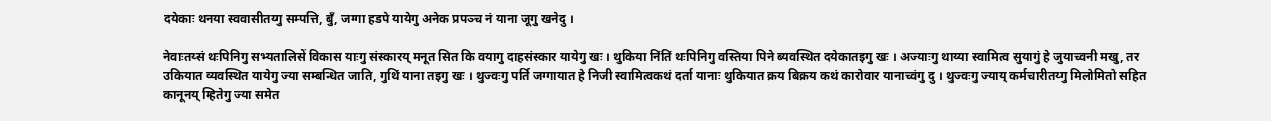दयेकाः थनया स्ववासीतय्गु सम्पत्ति, बुँ, जग्गा हडपे यायेगु अनेक प्रपञ्च नं याना जूगु खनेदु ।

नेवाःतय्सं थःपिनिगु सभ्यतालिसें विकास याःगु संस्कारय् मनूत सित कि वयागु दाहसंस्कार यायेगु खः । थुकिया निंतिं थःपिनिगु वस्तिया पिने ब्यवस्थित दयेकातइगु खः । अज्याःगु थाय्या स्वामित्व सुयागुं हे जुयाच्वनी मखु, तर उकियात व्यवस्थित यायेगु ज्या सम्बन्धित जाति, गुथिं याना तइगु खः । थुज्वःगु पर्ति जग्गायात हे निजी स्वामित्वकथं दर्ता यानाः थुकियात क्रय बिक्रय कथं कारोवार यानाच्वंगु दु । थुज्वःगु ज्याय् कर्मचारीतय्गु मिलोमितो सहित कानूनय् म्हितेगु ज्या समेत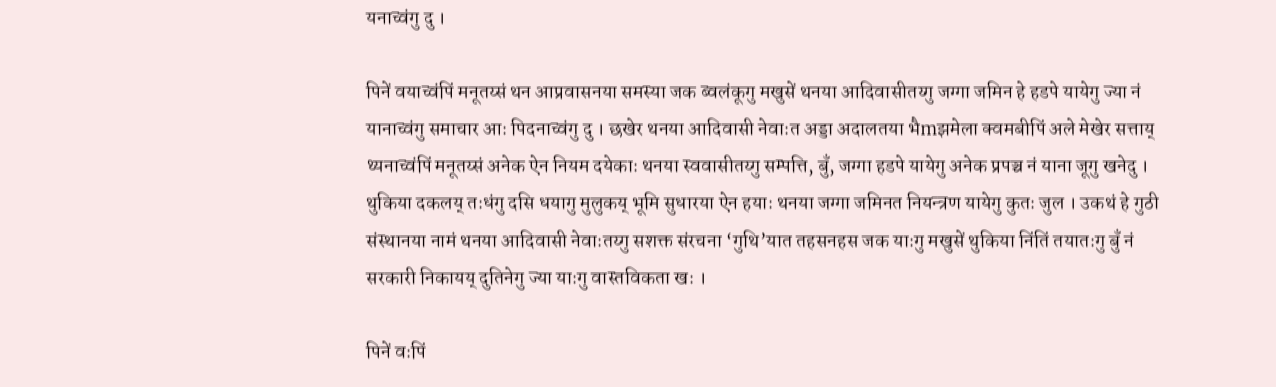यनाच्वंगु दु ।

पिनें वयाच्वंपिं मनूतय्सं थन आप्रवासनया समस्या जक ब्वलंकूगु मखुसें थनया आदिवासीतय्गु जग्गा जमिन हे हडपे यायेगु ज्या नं यानाच्वंगु समाचार आः पिदनाच्वंगु दु । छखेर थनया आदिवासी नेवाःत अड्डा अदालतया भैmझमेला क्वमबीपिं अले मेखेर सत्ताय् थ्यनाच्वंपिं मनूतय्सं अनेक ऐन नियम दयेकाः थनया स्ववासीतय्गु सम्पत्ति, बुँ, जग्गा हडपे यायेगु अनेक प्रपञ्च नं याना जूगु खनेदु । थुकिया दकलय् तःधंगु दसि धयागु मुलुकय् भूमि सुधारया ऐन हयाः थनया जग्गा जमिनत नियन्त्रण यायेगु कुतः जुल । उकथं हे गुठी संस्थानया नामं थनया आदिवासी नेवाःतय्गु सशक्त संरचना ‘गुथि’यात तहसनहस जक याःगु मखुसें थुकिया निंतिं तयातःगु बुँ नं सरकारी निकायय् दुतिनेगु ज्या याःगु वास्तविकता खः ।

पिनें वःपिं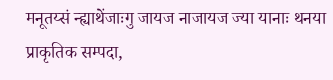मनूतय्सं न्ह्याथेंजाःगु जायज नाजायज ज्या यानाः थनया प्राकृतिक सम्पदा,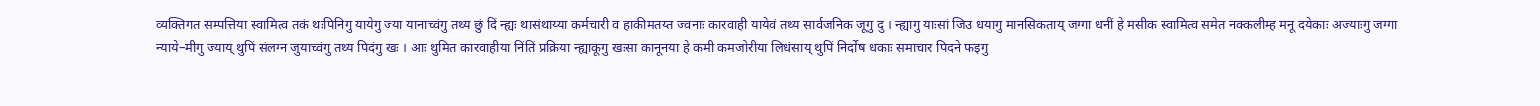व्यक्तिगत सम्पत्तिया स्वामित्व तकं थःपिनिगु यायेगु ज्या यानाच्वंगु तथ्य छुं दिं न्ह्यः थासंथाय्या कर्मचारी व हाकीमतय्त ज्वनाः कारवाही यायेवं तथ्य सार्वजनिक जूगु दु । न्ह्यागु याःसां जिउ धयागु मानसिकताय् जग्गा धनीं हे मसीक स्वामित्व समेत नक्कलीम्ह मनू दयेकाः अज्याःगु जग्गा न्याये–मीगु ज्याय् थुपिं संलग्न जुयाच्वंगु तथ्य पिदंगु खः । आः थुमित कारवाहीया निंतिं प्रक्रिया न्ह्याकूगु खःसा कानूनया हे कमी कमजोरीया लिधंसाय् थुपिं निर्दोष धकाः समाचार पिदने फइगु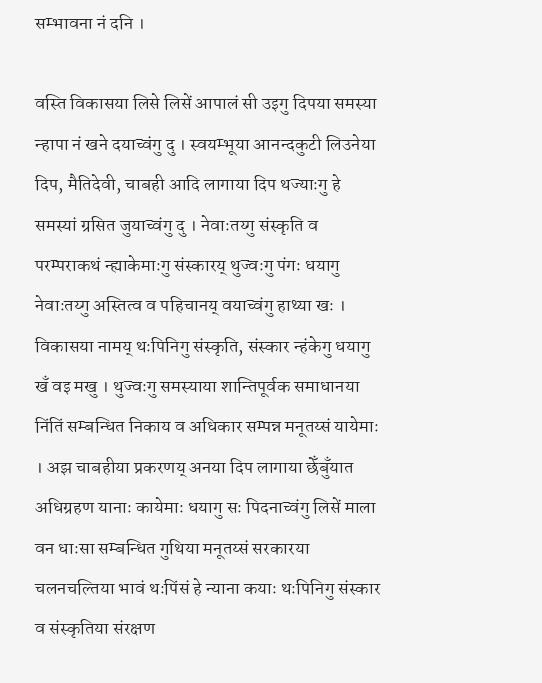सम्भावना नं दनि ।

वस्ति विकासया लिसे लिसें आपालं सी उइगु दिपया समस्या न्हापा नं खने दयाच्वंगु दु । स्वयम्भूया आनन्दकुटी लिउनेया दिप, मैतिदेवी, चाबही आदि लागाया दिप थज्याःगु हे समस्यां ग्रसित जुयाच्वंगु दु । नेवाःतय्गु संस्कृति व परम्पराकथं न्ह्याकेमाःगु संस्कारय् थुज्वःगु पंगः धयागु नेवाःतय्गु अस्तित्व व पहिचानय् वयाच्वंगु हाथ्या खः । विकासया नामय् थःपिनिगु संस्कृति, संस्कार न्हंकेगु धयागु खँ वइ मखु । थुज्वःगु समस्याया शान्तिपूर्वक समाधानया निंतिं सम्बन्धित निकाय व अधिकार सम्पन्न मनूतय्सं यायेमाः । अझ चाबहीया प्रकरणय् अनया दिप लागाया छेँबुँयात अधिग्रहण यानाः कायेमाः धयागु सः पिदनाच्वंगु लिसें माला वन धाःसा सम्बन्धित गुथिया मनूतय्सं सरकारया चलनचल्तिया भावं थःपिंसं हे न्याना कयाः थःपिनिगु संस्कार व संस्कृतिया संरक्षण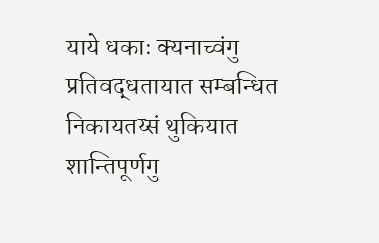याये धकाः क्यनाच्वंगु प्रतिवद्धतायात सम्बन्धित निकायतय्सं थुकियात शान्तिपूर्णगु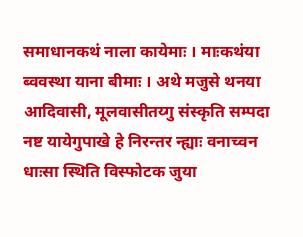समाधानकथं नाला कायेमाः । माःकथंया ब्ववस्था याना बीमाः । अथे मजुसे थनया आदिवासी, मूलवासीतय्गु संस्कृति सम्पदा नष्ट यायेगुपाखे हे निरन्तर न्ह्याः वनाच्वन धाःसा स्थिति विस्फोटक जुया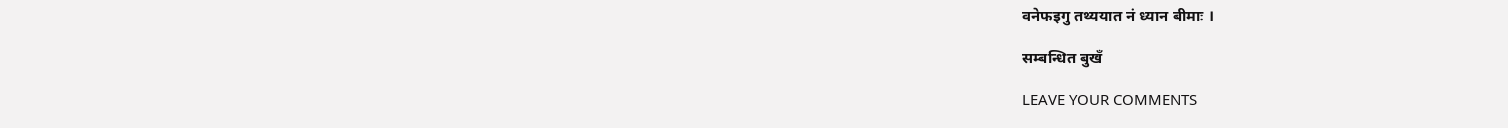वनेफइगु तथ्ययात नं ध्यान बीमाः ।

सम्बन्धित बुखँ

LEAVE YOUR COMMENTS